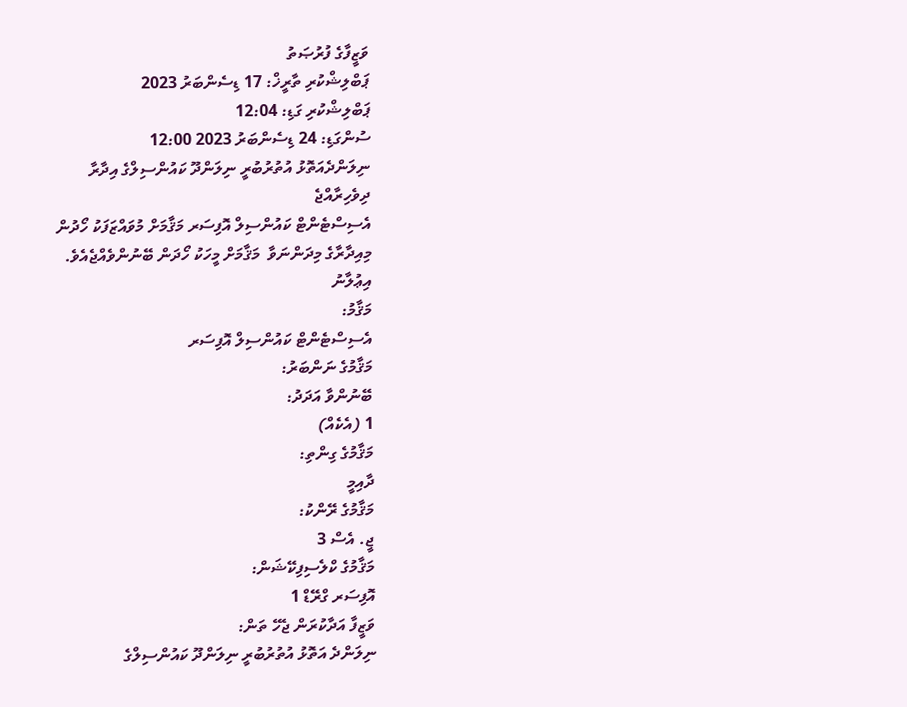ވަޒީފާގެ ފުރުޞަތު
ޕަބްލިޝްކުރި ތާރީޚް: 17 ޑިސެންބަރު 2023
ޕަބްލިޝްކުރި ގަޑި: 12:04
ސުންގަޑި: 24 ޑިސެންބަރު 2023 12:00
ނިލަންދެއަތޮޅު އުތުރުބުރީ ނިލަންދޫ ކައުންސިލްގެ އިދާރާ
ދިވެހިރާއްޖެ
އެސިސްޓެންޓް ކައުންސިލް އޮފިސަރ މަޤާމަށް މުވައްޒަފަކު ހޯދުން
މިއިދާރާގެ މިދަންނަވާ  މަޤާމަށް މީހަކު ހޯދަން ބޭނުންވެއްޖެއެވެ.
އިޢުލާނު
މަޤާމު:
އެސިސްޓެންޓް ކައުންސިލް އޮފިސަރ
މަޤާމުގެ ނަންބަރު:
ބޭނުންވާ އަދަދު:
1 (އެކެއް)
މަޤާމުގެ ގިންތި:
ދާއިމީ
މަޤާމުގެ ރޭންކު:
ޖީ. އެސް 3
މަޤާމުގެ ކްލެސިފިކޭޝަން:
އޮފިސަރ ގްރޭޑް 1
ވަޒީފާ އަދާކުރަން ޖެހޭ ތަން:
ނިލަންދެ އަތޮޅު އުތުރުބުރީ ނިލަންދޫ ކައުންސިލްގެ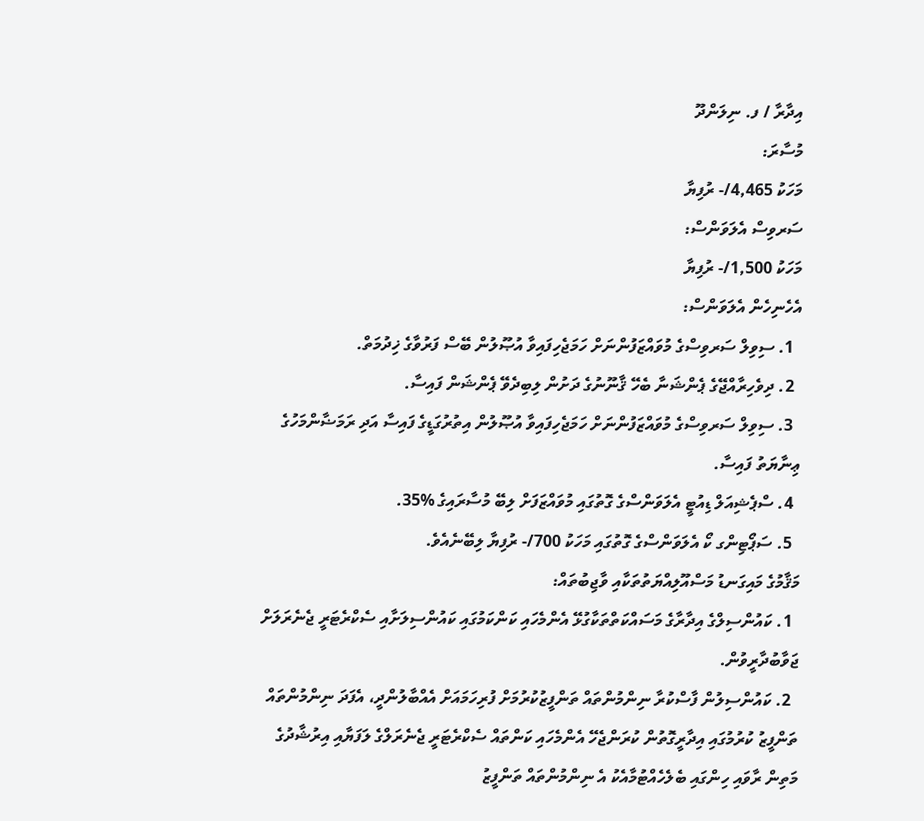އިދާރާ / ފ. ނިލަންދޫ
މުސާރަ:
މަހަކު 4,465/- ރުފިޔާ
ސަރވިސް އެލަވަންސް:
މަހަކު 1,500/- ރުފިޔާ
އެހެނިހެން އެލަވަންސް:
  1. ސިވިލް ސަރވިސްގެ މުވައްޒަފުންނަށް ހަމަޖެހިފައިވާ އުޞޫލުން ބޭސް ފަރުވާގެ ޚިދުމަތް.
  2. ދިވެހިރާއްޖޭގެ ޕެންޝަނާ ބެހޭ ޤާނޫނުގެ ދަށުން ލިބިދެވޭ ޕެންޝަން ފައިސާ.
  3. ސިވިލް ސަރވިސްގެ މުވައްޒަފުންނަށް ހަމަޖެހިފައިވާ އުޞޫލުން އިތުރުގަޑީގެ ފައިސާ އަދި ރަމަޟާންމަހުގެ ޢިނާޔަތު ފައިސާ.
  4. ސްޕެޝިއަލް ޑިއުޓީ އެލަވަންސްގެ ގޮތުގައި މުވައްޒަފަށް ލިބޭ މުސާރައިގެ %35.
  5. ސަޕޯޓިންގ ކޯ އެލަވަންސްގެ ގޮތުގައި މަހަކު 700/- ރުފިޔާ ލިބޭނެއެވެ.
މަޤާމުގެ މައިގަނޑު މަސްއޫލިއްޔަތުތަކާއި ވާޖިބުތައް:
  1. ކައުންސިލްގެ އިދާރާގެ މަސައްކަތްތަކާގުޅޭ އެންމެހައި ކަންކަމުގައި ކައުންސިލަށާއި ސެކްރެޓަރީ ޖެނެރަލަށް ޖަވާބުދާރީވުން.
  2. ކައުންސިލުން ފާސްކުރާ ނިންމުންތައް ތަންފީޒުކުރުމަށް ފުރިހަމައަށް އެއްބާލުންދީ، އެފަދަ ނިންމުންތައް ތަންފީޒު ކުރުމުގައި އިދާރީގޮތުން ކުރަންޖެހޭ އެންމެހައި ކަންތައް ސެކްރެޓަރީ ޖެނެރަލްގެ ލަފަޔާއި އިރުޝާދުގެ މަތިން ރާވައި ހިންގައި ބެލެހެއްޓުމާއެކު އެ ނިންމުންތައް ތަންފީޒު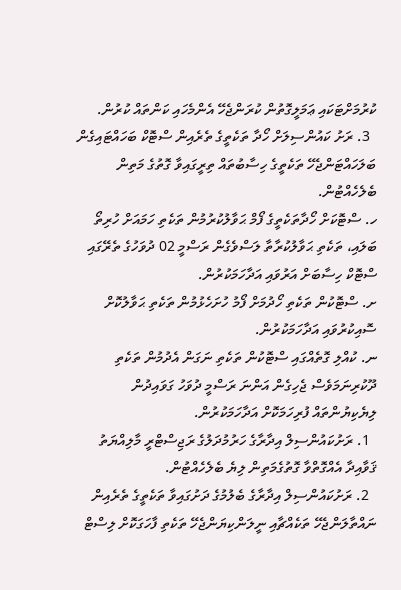ކުރުމަށްޓަކައި ޢަމަލީގޮތުން ކުރަންޖެހޭ އެންމެހައި ކަންތައް ކުރުން.
  3. ރަށު ކައުންސިލަށް ހޯދާ ތަކެތީގެ ތެރެއިން ސްޓޮކް ބަހައްޓައިގެން ބަލަހައްޓަންޖެހޭ ތަކެތީގެ ހިސާބުތައް ތިރީގައިވާ ގޮތުގެ މަތިން ބެލެހެއްޓުން.
ހ. ސްޓޮކަށް ހޯދާތަކެތީގެ ފޯމް ޙަވާލުކުރުމުން ތަކެތި ހަމައަށް ހުރިތޯ ބަލައި، ތަކެތި ޙަވާލުކުރާތާ ލަސްވެގެން ރަސްމީ 02 ދުވަހުގެ ތެރޭގައި ސްޓޮކް ހިސާބަށް އަރުވައި އަދާހަމަކުރުން.
ށ. ސްޓޮކުން ތަކެތި ހޯދުމަށް ފޯމު ހުށަހެޅުމުން ތަކެތި ޙަވާލުކޮށް ސޮއިކުރުވައި އަދާހަމަކުރުން.
ނ. ކުއްލި ގޮތެއްގައި ސްޓޮކުން ތަކެތި ނަގަން އެދުމުން ތަކެތި ދޫކުރިނަމަވެސް ޖެހިގެން އަންނަ ރަސްމީ ދުވަހު ގަވައިދުން ލިޔެކިޔުންތައް ފުރިހަމަކޮށް އަދާހަމަކުރުން.
  1. ރަށުކައުންސިލް އިދާރާގެ ހަރުމުދަލުގެ ރަޖިސްޓްރީ މާލިއްޔަތު ޤަވާއިދާ އެއްގޮތްވާ ގޮތުގެމަތިން ލިޔެ ބެލެހެއްޓުން.
  2. ރަށުކައުންސިލް އިދާރާގެ ބެލުމުގެ ދަށުގައިވާ ތަކެތީގެ ތެރެއިން ނައްތާލަންޖެހޭ ތަކެއްޗާއި ނީލަންކިޔަންޖެހޭ ތަކެތި ފާހަގަކޮށް ލިސްޓް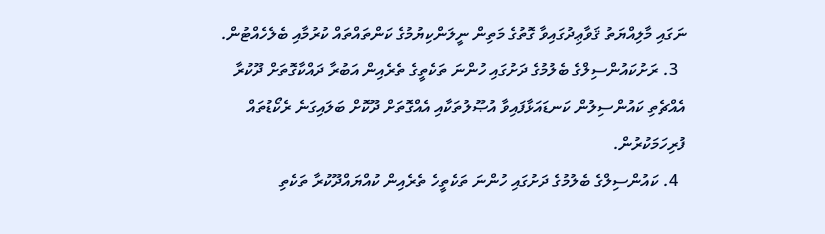ނަގައި މާލިއްޔަތު ޤަވާޢިދުގައިވާ ގޮތުގެ މަތިން ނީލަންކިޔުމުގެ ކަންތައްތައް ކުރުމާއި ބެލެހެއްޓުން.
  3. ރަށުކައުންސިލްގެ ބެލުމުގެ ދަށުގައި ހުންނަ ތަކެތީގެ ތެރެއިން އަބުރާ ދައްކާގޮތަށް ދޫކުރާ އެއްޗެތި ކައުންސިލުން ކަނޑައަޅާފައިވާ އުޞޫލުތަކާއި އެއްގޮތަށް ދޫކޮށް ބަލައިގަނެ ރެކޯޑުތައް ފުރިހަމަކުރުން.
  4. ކައުންސިލްގެ ބެލުމުގެ ދަށުގައި ހުންނަ ތަކެތީހެ ތެރެއިން ކުއްޔައްދޫކުރާ ތަކެތި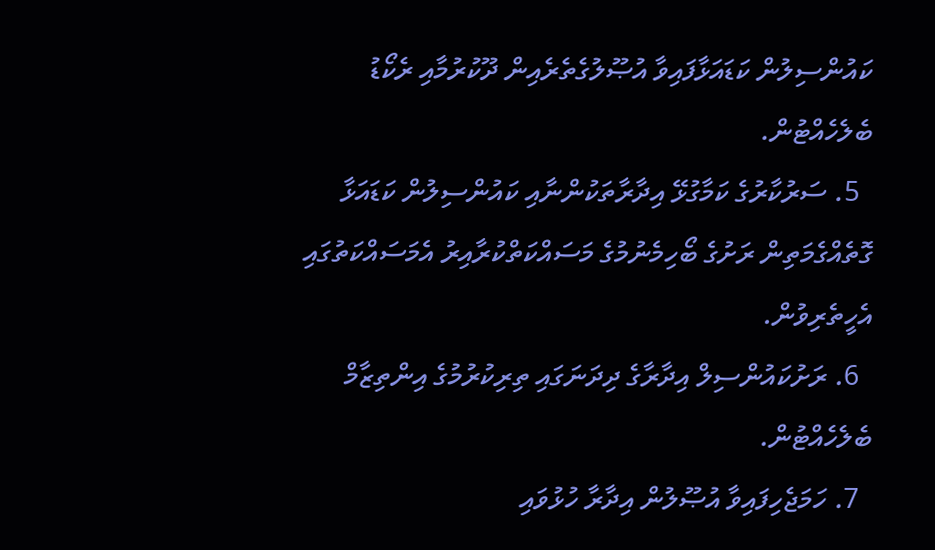ކައުންސިލުން ކަޑައަޅާފައިވާ އުޞޫލުގެތެރެއިން ދޫކުރުމާއި ރެކޯޑު ބެލެހެއްޓުން.
  5. ސަރުކާރުގެ ކަމާގުޅޭ އިދާރާތަކުންނާއި ކައުންސިލުން ކަޑައަޅާ ގޮތެއްގެމަތިން ރަށުގެ ބޯހިމެނުމުގެ މަސައްކަތްކުރާއިރު އެމަސައްކަތުގައި އެހީތެރިވުން.
  6. ރަށުކައުންސިލް އިދާރާގެ ދިދަނަގައި ތިރިކުރުމުގެ އިންތިޒާމް ބެލެހެއްޓުން.
  7. ހަމަޖެހިފައިވާ އުޞޫލުން އިދާރާ ހުޅުވައި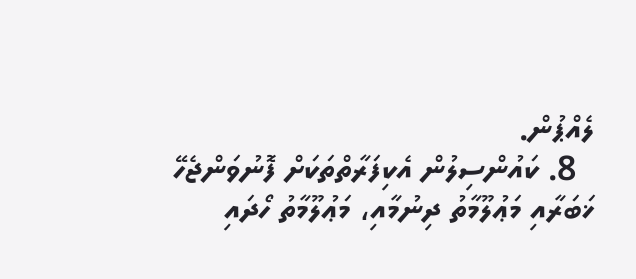ލެއްޕުން.
  8. ކައުންސިލުން އެކިފަރާތްތަކަށް ފޮނުވަންޖެހޭ ޚަބަރާއި މަޢުލޫމާތު ދިނުމާއި، މަޢުލޫމާތު ހޯދައި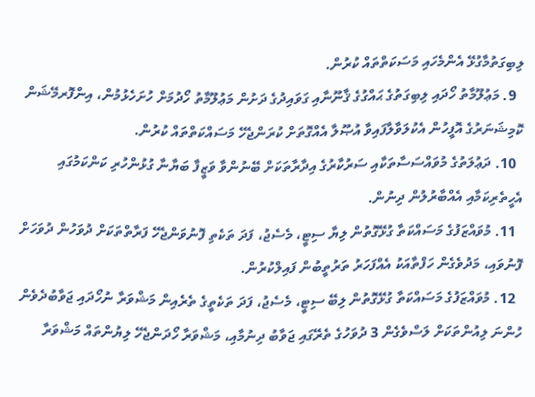ލިބިގަތުމާގުޅޭ އެންމެހައި މަސަކަތްތައް ކުރުން.
  9. މަޢުލޫމާތު ހޯދައި ލިބިގަތުގެ ޙައްގުގެ ޤާނޫނާއި ގަވައިދުގެ ދަށުން މަޢުލޫމާތު ހޯދުމަށް ހުށަހެޅުމުން، އިންފޮރމޭޝަން ކޮމިޝަނަރުގެ އޮފީހުން އެކުލަވާލާފައިވާ އުޞޫލާ އެއްގޮތަށް ކުރަންޖެހޭ މަސައްކަތްތައް ކުރުން.
  10. ދަޢުލަތުގެ މުވައްސަސާތަކާއި ސަރުކާރުގެ އިދާރާތަކަށް ބޭނުންވާ ވަޒީފާ ބަޔާނާ ގުޅުންހުރި ކަންކަމުގައި އެހީތެރިކަމާއި އެއްބާރުލުން ދިނުން.
  11. މުވައްޒަފުގެ މަސައްކަތާ ގުޅޭގޮތުން ލިޔާ ސިޓީ، މެސެޖު، ފަދަ ތަކެތި ފޮނުވަންޖެހޭ ފަރާތްތަކަށް ދުވަހުން ދުވަހަށް ފޮނުވައި، މަދުވެގެން ހަފްތާއަކު އެއްފަހަރު ތަރުތީބުން ފައިލްކުރުން.
  12. މުވައްޒަފުގެ މަސައްކަތާ ގުޅޭގޮތުން ލިބޭ ސިޓީ، މެސެޖު، ފަދަ ތަކެތީގެ ތެރެއިން މަޝްވަރާ ނުހޯދައި ޖަވާބުދެވެން ހުންނަ ލިއުންތަކަށް ލަސްވެގެން 3 ދުވަހުގެ ތެރޭގައި ޖަވާބު ދިނުމާއި، މަޝްވަރާ ހޯދަންޖެހޭ ލިޔުންތައް މަޝްވަރާ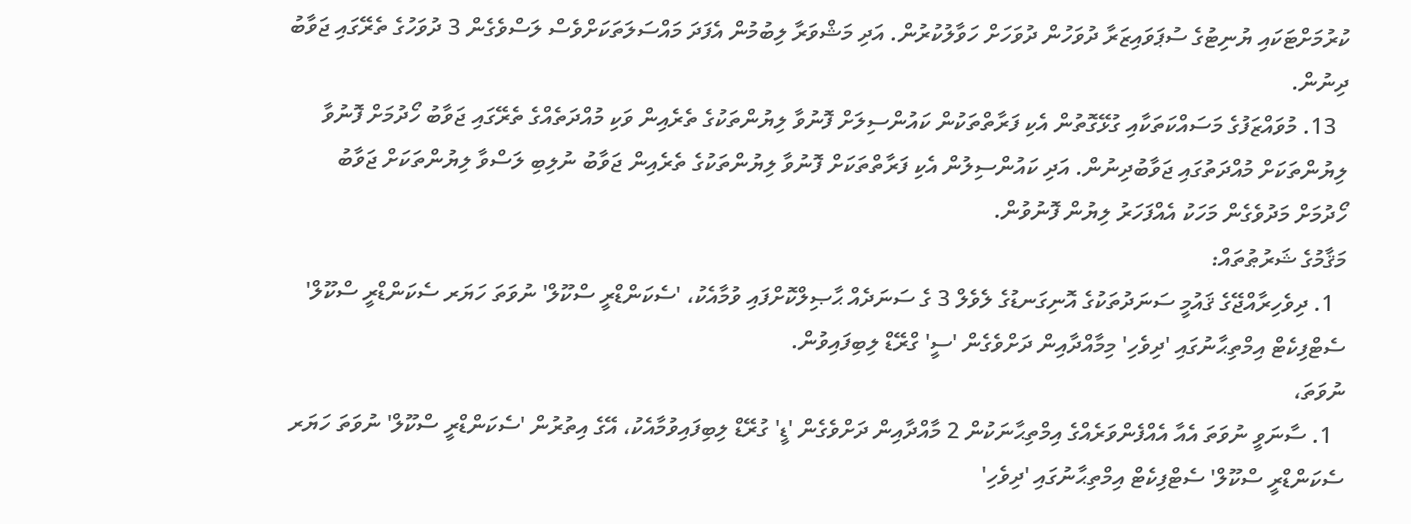ކުރުމަށްޓަކައި ޔުނިޓުގެ ސުޕަވައިޒަރާ ދުވަހުން ދުވަހަށް ހަވާލުކުރުން. އަދި މަޝްވަރާ ލިބުމުން އެފަދަ މައްސަލަތަކަށްވެސް ލަސްވެގެން 3 ދުވަހުގެ ތެރޭގައި ޖަވާބު ދިނުން.
  13. މުވައްޒަފުގެ މަސައްކަތަކާއި ގުޅޭގޮތުން އެކި ފަރާތްތަކުން ކައުންސިލަށް ފޮނުވާ ލިޔުންތަކުގެ ތެރެއިން ވަކި މުއްދަތެއްގެ ތެރޭގައި ޖަވާބު ހޯދުމަށް ފޮނުވާ ލިޔުންތަކަށް މުއްދަތުގައި ޖަވާބުދިނުން. އަދި ކައުންސިލުން އެކި ފަރާތްތަކަށް ފޮނުވާ ލިޔުންތަކުގެ ތެރެއިން ޖަވާބު ނުލިބި ލަސްވާ ލިޔުންތަކަށް ޖަވާބު ހޯދުމަށް މަދުވެގެން މަހަކު އެއްފަހަރު ލިޔުން ފޮނުވުން.
މަޤާމުގެ ޝަރުޠުތައް:
  1. ދިވެހިރާއްޖޭގެ ޤައުމީ ސަނަދުތަކުގެ އޮނިގަނޑުގެ ލެވެލް 3 ގެ ސަނަދެއް ޙާޞިލްކޮށްފައި ވުމާއެކު، 'ސެކަންޑްރީ ސްކޫލް' ނުވަތަ ހަޔަރ ސެކަންޑްރީ ސްކޫލް' ސެޓްފިކެޓް އިމްތިޙާނުގައި 'ދިވެހި' މިމާއްދާއިން ދަށްވެގެން 'ސީ' ގްރޭޑް ލިބިފައިވުން.
ނުވަތަ،
  1. ސާނަވީ ނުވަތަ އެއާ އެއްފެންވަރެއްގެ އިމްތިޙާނަކުން 2 މާއްދާއިން ދަށްވެގެން 'ޑީ' ގުރޭޑް ލިބިފައިވުމާއެކު، އޭގެ އިތުރުން 'ސެކަންޑްރީ ސްކޫލް' ނުވަތަ ހަޔަރ ސެކަންޑްރީ ސްކޫލް' ސެޓްފިކެޓް އިމްތިޙާނުގައި 'ދިވެހި'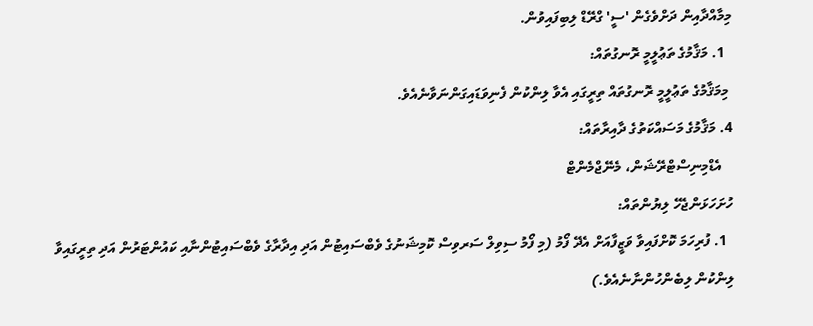މިމާއްދާއިން ދަށްވެގެން 'ސީ' ގްރޭޑް ލިބިފައިވުން.
  1. މަޤާމުގެ ތަޢުލީމީ ރޮނގުތައް:
 މިމަޤާމުގެ ތަޢުލީމީ ރޮނގުތައް ތިރީގައި އެވާ ލިންކުން ފެނިވަޑައިގަންނަވާނެއެވެ.
4. މަޤާމުގެ މަސައްކަތުގެ ދާއިރާތައް:
   އެޑްމިނިސްޓްރޭޝަން، މެނޭޖްމެންޓް
ހުށަހަޅަންޖެހޭ ލިޔުންތައް:
  1. ފުރިހަމަ ކޮށްފައިވާ ވަޒީފާއަށް އެދޭ ފޯމު (މި ފޯމު ސިވިލް ސަރވިސް ކޮމިޝަނުގެ ވެބްސައިޓުން އަދި އިދާރާގެ ވެބްސައިޓުންނާއި ކައުންޓަރުން އަދި ތިރީގައިވާ ލިންކުން ލިބެންހުންނާނެއެވެ.)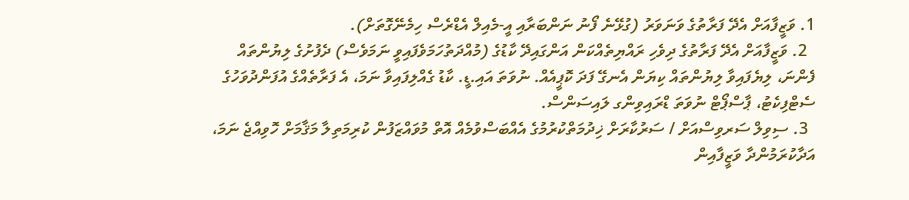1. ވަޒީފާއަށް އެދޭ ފަރާތުގެ ވަނަވަރު (ގުޅޭނެ ފޯނު ނަންބަރާއި އީ-މެއިލް އެޑްރެސް ހިމެނޭގޮތަށް).
  2. ވަޒީފާއަށް އެދޭ ފަރާތުގެ ދިވެހި ރައްޔިތެއްކަން އަންގައިދޭ ކާޑުގެ (މުއްދަތުހަމަވެފައިވީ ނަމަވެސް) ދެފުށުގެ ލިޔުންތައް ފެންނަ، ލިޔެފައިވާ ލިޔުންތައް ކިޔަން އެނގޭ ފަދަ ކޮޕީއެއް. ނުވަތަ އައި.ޑީ. ކާޑު ގެއްލިފައިވާ ނަމަ، އެ ފަރާތެއްގެ އުފަންދުވަހުގެ ސެޓްފިކެޓު، ޕާސްޕޯޓް ނުވަތަ ޑްރައިވިންގ ލައިސަންސް.
  3. ސިވިލް ސަރވިސްއަށް / ސަރުކާރަށް ޚިދުމަތްކުރުމުގެ އެއްބަސްވުމެއް އޮތް މުވައްޒަފުން ކުރިމަތިލާ މަޤާމަށް ހޮވިއްޖެ ނަމަ، އަދާކުރަމުންދާ ވަޒީފާއިން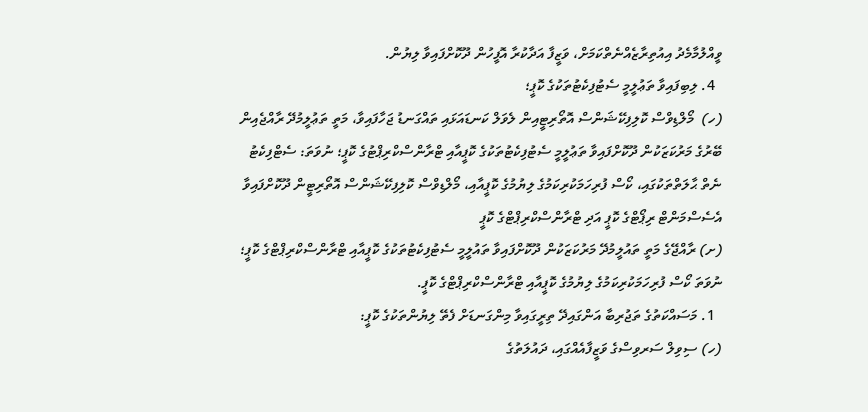ވީއްލުމާމެދު އިއުތިރާޒެއްނެތްކަމަށް، ވަޒީފާ އަދާކުރާ އޮފީހުން ދޫކޮށްފައިވާ ލިޔުން.
  4. ލިބިފައިވާ ތަޢުލީމީ ސެޓުފިކެޓުތަކުގެ ކޮޕީ؛
(ހ)  މޯލްޑިވްސް ކޮލިފިކޭޝަންސް އޮތޯރިޓީއިން ލެވަލް ކަނޑައަޅައި ތައްގަނޑު ޖަހާފައިވާ، މަތީ ތަޢުލީމުދޭ ރާއްޖެއިން ބޭރުގެ މަރުކަޒަކުން ދޫކޮށްފައިވާ ތަޢުލީމީ ސެޓުފިކެޓުތަކުގެ ކޮޕީއާއި ޓްރާންސްކްރިޕްޓުގެ ކޮޕީ؛ ނުވަތަ: ސެޓްފިކެޓު ނެތް ޙާލަތްތަކުގައި، ކޯސް ފުރިހަމަކުރިކަމުގެ ލިޔުމުގެ ކޮޕީއާއި، މޯލްޑިވްސް ކޮލިފިކޭޝަންސް އޮތޯރިޓީން ދޫކޮށްފައިވާ އެސެސްމަންޓް ރިޕޯޓްގެ ކޮޕީ އަދި ޓްރާންސްކްރިޕްޓްގެ ކޮޕީ
(ށ) ރާއްޖޭގެ މަތީ ތައުލީމުދޭ މަރުކަޒަކުން ދޫކޮށްފައިވާ ތައުލީމީ ސެޓުފިކެޓުތަކުގެ ކޮޕީއާއި ޓްރާންސްކްރިޕްޓްގެ ކޮޕީ؛ ނުވަތަ ކޯސް ފުރިހަމަކުރިކަމުގެ ލިޔުމުގެ ކޮޕީއާއި ޓްރާންސްކްރިޕްޓްގެ ކޮޕީ.
  1. މަސައްކަތުގެ ތަޖުރިބާ އަންގައިދޭ ތިރީގައިވާ މިންގަނޑަށް ފެތޭ ލިޔުންތަކުގެ ކޮޕީ:
(ހ) ސިވިލް ސަރވިސްގެ ވަޒީފާއެއްގައި، ދައުލަތުގެ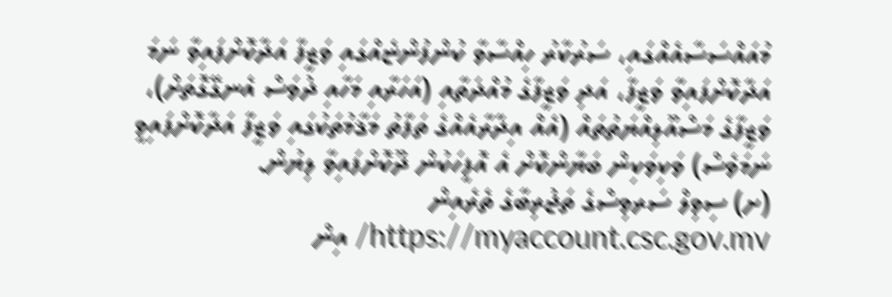މުއައްސަސާއެއްގައި، ސަރުކާރު ހިއްސާވާ ކުންފުންޏެއްގައި ވަޒީފާ އަދާކޮށްފައިވާ ނަމަ އަދާކޮށްފައިވާ ވަޒީފާ، އަދި ވަޒީފާގެ މުއްދަތާއި (އަހަރާއި މަހާއި ދުވަސް އެނގޭގޮތަށް)، ވަޒީފާގެ މަސްއޫލިއްޔަތުތައް (އެއް އިދާރާއެއްގެ ތަފާތު މަޤާމުތަކުގައި ވަޒީފާ އަދާކޮށްފައިވީ ނަމަވެސް) ވަކިވަކިން ބަޔާންކޮށް އެ އޮފީހަކުން ދޫކޮށްފައިވާ ލިޔުން.
(ށ) ސިވިލް ސަރވިސްގެ ތަޖުރިބާގެ ތެރެއިން https://myaccount.csc.gov.mv/ އިން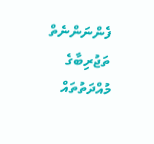ފެންނަންނެތް ތަޖުރިބާގެ މުއްދަތުތައް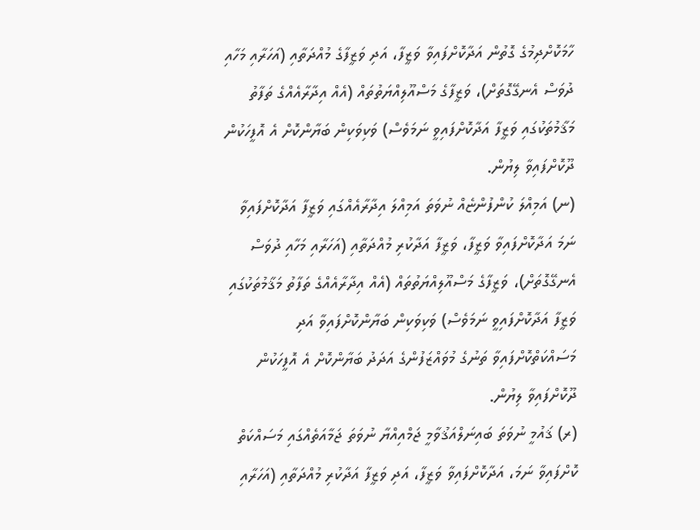ހާމަކޮށްދިމުގެ ގޮތުން އަދާކޮށްފައިވާ ވަޒީފާ، އަދި ވަޒީފާގެ މުއްދަތާއި (އަހަރާއި މަހާއި ދުވަސް އެނގޭގޮތަށް)، ވަޒީފާގެ މަސްއޫލިއްޔަތުތައް (އެއް އިދާރާއެއްގެ ތަފާތު މަޤާމުތަކުގައި ވަޒީފާ އަދާކޮށްފައިވީ ނަމަވެސް) ވަކިވަކިން ބަޔާންކޮށް އެ އޮފީހަކުން ދޫކޮށްފައިވާ ލިޔުން.
(ނ) އަމިއްލަ ކުންފުންޏެއް ނުވަތަ އަމިއްލަ އިދާރާއެއްގައި ވަޒީފާ އަދާކޮށްފައިވާ ނަމަ އަދާކޮށްފައިވާ ވަޒީފާ، ވަޒީފާ އަދާކުރި މުއްދަތާއި (އަހަރާއި މަހާއި ދުވަސް އެނގޭގޮތަށް)، ވަޒީފާގެ މަސްއޫލިއްޔަތުތައް (އެއް އިދާރާއެއްގެ ތަފާތު މަޤާމުތަކުގައި ވަޒީފާ އަދާކޮށްފައިވީ ނަމަވެސް) ވަކިވަކިން ބަޔާންކޮށްފައިވާ އަދި މަސައްކަތްކޮށްފައިވާ ތަނުގެ މުވައްޒަފުންގެ އަދަދު ބަޔާންކޮށް އެ އޮފީހަކުން ދޫކޮށްފައިވާ ލިޔުން.
(ރ) ޤައުމީ ނުވަތަ ބައިނަލްއަޤުވާމީ ޖަމްއިއްޔާ ނުވަތަ ޖަމާއަތެއްގައި މަސައްކަތް ކޮށްފައިވާ ނަމަ، އަދާކޮށްފައިވާ ވަޒީފާ، އަދި ވަޒީފާ އަދާކުރި މުއްދަތާއި (އަހަރާއި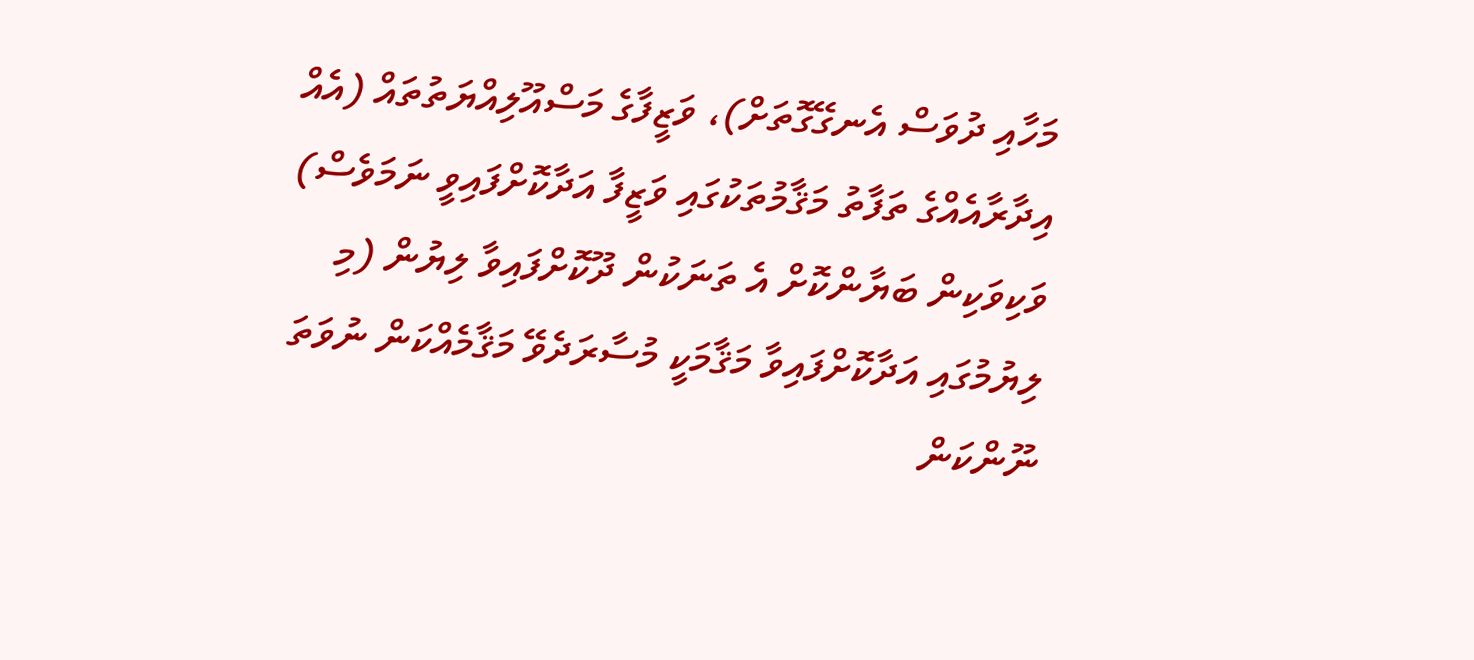މަހާއި ދުވަސް އެނގޭގޮތަށް)، ވަޒީފާގެ މަސްއޫލިއްޔަތުތައް (އެއް އިދާރާއެއްގެ ތަފާތު މަޤާމުތަކުގައި ވަޒީފާ އަދާކޮށްފައިވީ ނަމަވެސް) ވަކިވަކިން ބަޔާންކޮށް އެ ތަނަކުން ދޫކޮށްފައިވާ ލިޔުން (މި ލިޔުމުގައި އަދާކޮށްފައިވާ މަޤާމަކީ މުސާރަދެވޭ މަޤާމެއްކަން ނުވަތަ ނޫންކަން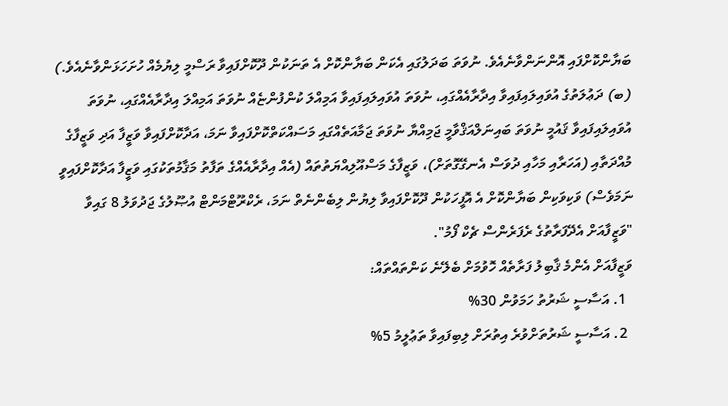ބަޔާންކޮށްފައި އޮންނަންވާނެއެވެ. ނުވަތަ ބަދަލުގައި އެކަން ބަޔާންކޮށް އެ ތަނަކުން ދޫކޮށްފައިވާ ރަސްމީ ލިޔުމެއް ހުށަހަޅަންވާނެއެވެ.)
(ބ) ދަޢުލަތުގެ އުވައިލައިފައިވާ އިދާރާއެއްގައި، ނުވަތަ އުވައިލައިފައިވާ އަމިއްލަ ކުންފުންޏެއް ނުވަތަ އަމިއްލަ އިދާރާއެއްގައި، ނުވަތަ އުވައިލައިފައިވާ ޤައުމީ ނުވަތަ ބައިނަލްއަޤްވާމީ ޖަމިއްޔާ ނުވަތަ ޖަމާއަތެއްގައި މަސައްކަތްކޮށްފައިވާ ނަމަ، އަދާކޮށްފައިވާ ވަޒީފާ އަދި ވަޒީފާގެ މުއްދަތާއި (އަހަރާއި މަހާއި ދުވަސް އެނގޭގޮތަށް)، ވަޒީފާގެ މަސްއޫލިއްޔަތުތައް (އެއް އިދާރާއެއްގެ ތަފާތު މަޤާމުތަކުގައި ވަޒީފާ އަދާކޮށްފައިވީ ނަމަވެސް) ވަކިވަކިން ބަޔާންކޮށް އެ އޮފީހަކުން ދޫކޮށްފައިވާ ލިޔުން ލިބެންނެތް ނަމަ، ރެކްރޫޓްމަންޓް އުޞޫލުގެ ޖަދުވަލު 8 ގައިވާ "ވަޒީފާއަށް އެދޭފަރާތުގެ ރެފަރެންސް ޗެކް ފޯމު".
ވަޒީފާއަށް އެންމެ ޤާބިލު ފަރާތެއް ހޮވުމަށް ބެލޭނެ ކަންތައްތައް:
  1. އަސާސީ ޝަރުތު ހަމަވުން 30%
  2. އަސާސީ ޝަރުތަށްވުރެ އިތުރަށް ލިބިފައިވާ ތަޢުލީމު 5%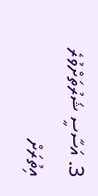3. އަސާސީ ޝަރުތަށްވުރެ އިތުރަށް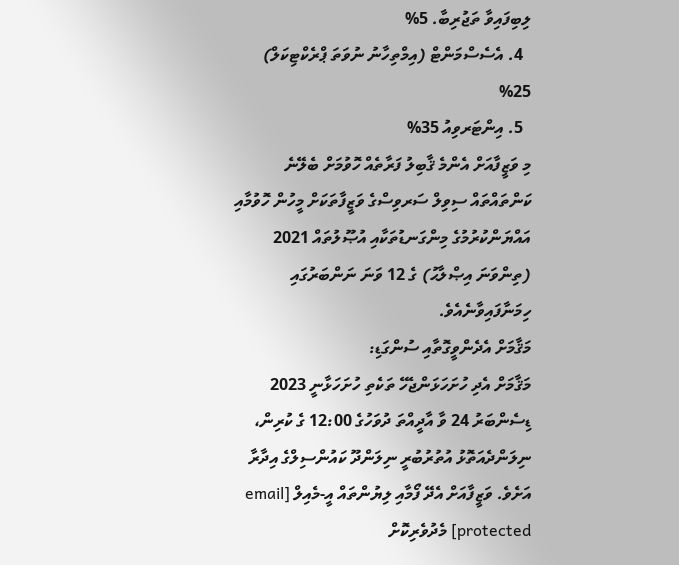ލިބިފައިވާ ތަޖުރިބާ. 5%
  4. އެސެސްމަންޓް (އިމްތިހާނު ނުވަތަ ޕްރެކްޓިކަލް) 25%
  5. އިންޓަރވިއު 35%
މި ވަޒީފާއަށް އެންމެ ޤާބިލު ފަރާތެއް ހޮވުމަށް ބެލޭނެ ކަންތައްތައް ސިވިލް ސަރވިސްގެ ވަޒީފާތަކަށް މީހުން ހޮވުމާއި އައްޔަންކުރުމުގެ މިންގަނޑުތަކާއި އުޞޫލުތައް 2021 (ތިންވަނަ އިޞްލާޙު) ގެ 12 ވަނަ ނަންބަރުގައި ހިމަނާފައިވާނެއެވެ.
މަޤާމަށް އެދެންވީގޮތާއި ސުންގަޑި:
މަޤާމަށް އެދި ހުށަހަޅަންޖެހޭ ތަކެތި ހުށަހަޅާނީ 2023 ޑިސެންބަރު 24 ވާ އާދީއްތަ ދުވަހުގެ 12:00 ގެ ކުރިން، ނިލަންދެއަތޮޅު އުތުރުބުރީ ނިލަންދޫ ކައުންސިލްގެ އިދާރާ އަށެވެ. ވަޒީފާއަށް އެދޭ ފޯމާއި ލިޔުންތައް އީ-މެއިލް [email protected] މެދުވެރިކޮށް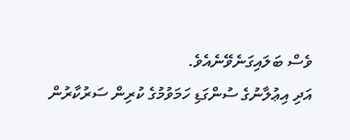ވެސް ބަލައިގަނެވޭނެއެވެ.
އަދި އިޢުލާނުގެ ސުންގަޑި ހަމަވުމުގެ ކުރިން ސަރުކާރުން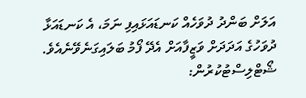އަލަށް ބަންދު ދުވަހެއް ކަނޑައަޅައިފި ނަމަ، އެ ކަނޑައަޅާ ދުވަހުގެ އަދަދަށް ވަޒީފާއަށް އެދޭ ފޯމު ބަލައިގަނެވޭނެއެވެ.
ޝޯޓްލިސްޓުކުރުން: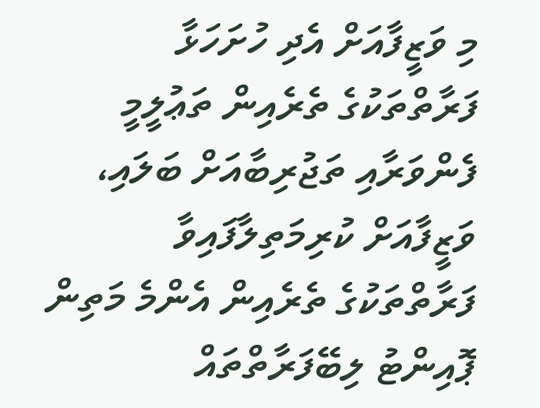މި ވަޒީފާއަށް އެދި ހުށަހަޅާ ފަރާތްތަކުގެ ތެރެއިން ތަޢުލީމީ ފެންވަރާއި ތަޖުރިބާއަށް ބަލައި، ވަޒީފާއަށް ކުރިމަތިލާފައިވާ ފަރާތްތަކުގެ ތެރެއިން އެންމެ މަތިން ޕޮއިންޓު ލިބޭފަރާތްތައް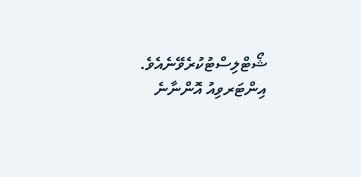ޝޯޓްލިސްޓުކުރެވޭނެއެވެ.
އިންޓަރވިއު އޮންނާނެ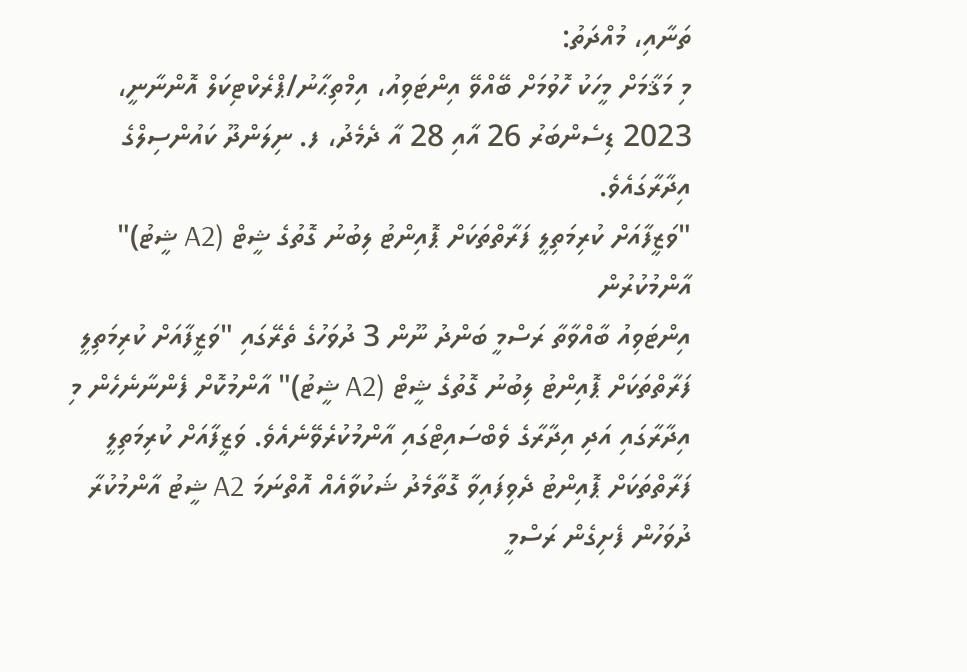ތަނާއި، މުއްދަތު:
މި މަޤާމަށް މީހަކު ހޮވުމަށް ބޭއްވޭ އިންޓަވިއު، އިމްތިޙާނު/ޕްރެކްޓިކަލް އޮންނާނީ، 2023 ޑިސެންބަރު 26 އާއި 28 އާ ދެމެދު، ފ. ނިލަންދޫ ކައުންސިލްގެ އިދާރާގައެވެ.
"ވަޒީފާއަށް ކުރިމަތިލީ ފަރާތްތަކަށް ޕޮއިންޓު ލިބުނު ގޮތުގެ ޝީޓް (A2 ޝީޓު)" އާންމުކުރުން
އިންޓަވިއު ބާއްވާތާ ރަސްމީ ބަންދު ނޫން 3 ދުވަހުގެ ތެރޭގައި "ވަޒީފާއަށް ކުރިމަތިލީ ފަރާތްތަކަށް ޕޮއިންޓު ލިބުނު ގޮތުގެ ޝީޓް (A2 ޝީޓު)" އާންމުކޮށް ފެންނާނެހެން މި އިދާރާގައި އަދި އިދާރާގެ ވެބްސައިޓްގައި އާންމުކުރެވޭނެއެވެ. ވަޒީފާއަށް ކުރިމަތިލީ ފަރާތްތަކަށް ޕޮއިންޓު ދެވިފައިވާ ގޮތާމެދު ޝަކުވާއެއް އޮތްނަމަ A2 ޝީޓު އާންމުކުރާ ދުވަހުން ފެށިގެން ރަސްމީ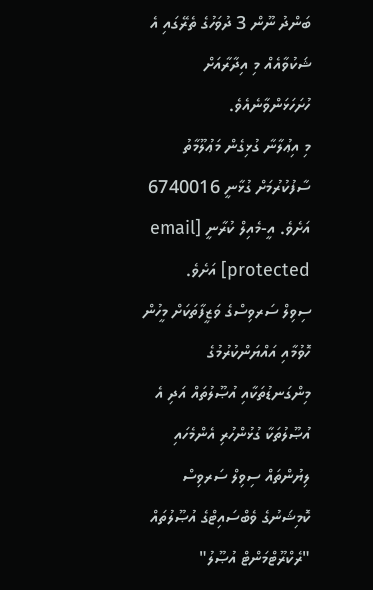ބަންދު ނޫން 3 ދުވަހުގެ ތެރޭގައި އެ ޝަކުވާއެއް މި އިދާރާއަށް ހުށަހަޅަންވާނެއެވެ.
މި އިޢުލާނާ ގުޅިގެން މަޢުލޫމާތު ސާފުކުރުމަށް ގުޅާނީ 6740016 އަށެވެ. އީ-މެއިލް ކުރާނީ [email protected] އަށެވެ.
ސިވިލް ސަރވިސްގެ ވަޒީފާތަކަށް މީހުން ހޮވުމާއި އައްޔަންކުރުމުގެ މިންގަނޑުތަކާއި އުޞޫލުތައް އަދި އެ އުޞޫލުތަކާ ގުޅުންހުރި އެންމެހައި ލިޔުންތައް ސިވިލް ސަރވިސް ކޮމިޝަނުގެ ވެބްސައިޓްގެ އުޞޫލުތައް "ރެކްރޫޓްމަންޓް އުޞޫލު"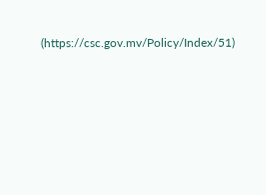(https://csc.gov.mv/Policy/Index/51)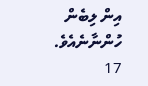އިން ލިބެން ހުންނާނެއެވެ.
17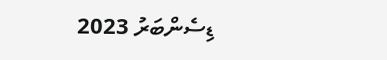ޑިސެންބަރު 2023